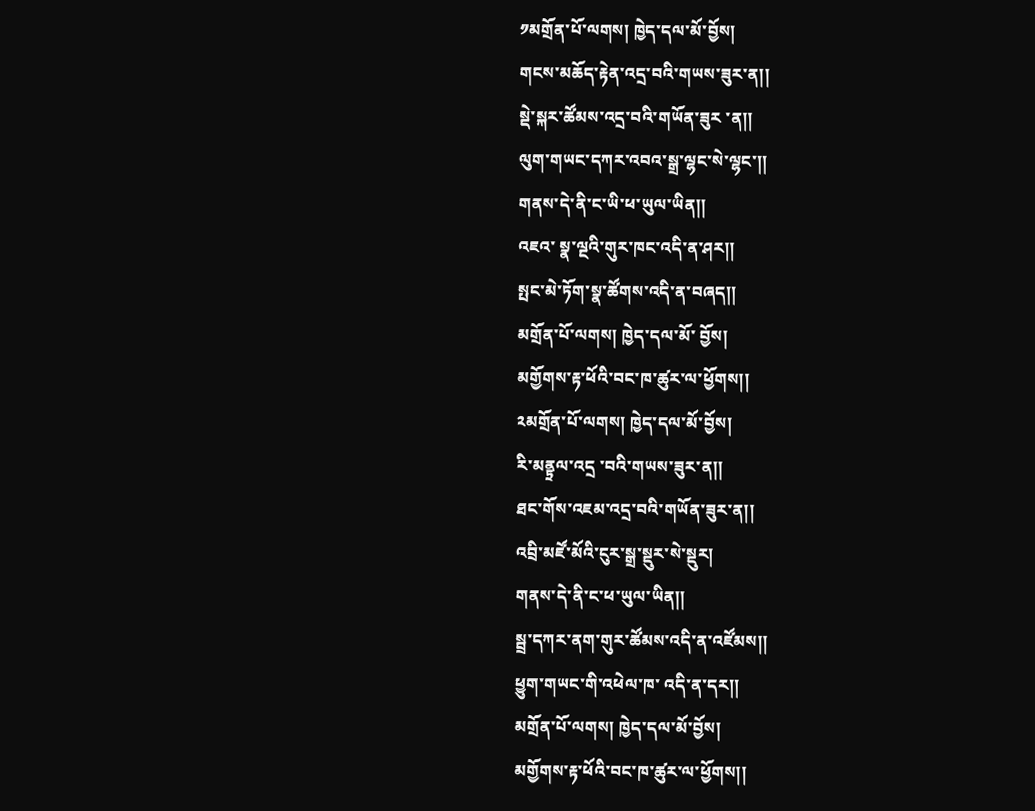༡མགྲོན་པོ་ལགས། ཁྱེད་དལ་མོ་བྱོས།
གངས་མཆོད་རྟེན་འདྲ་བའི་གཡས་ཟུར་ན།།
སྡེ་སྐར་ཚོམས་འདྲ་བའི་གཡོན་ཟུར ་ན།།
ལུག་གཡང་དཀར་འབའ་སྒྲ་ལྷང་སེ་ལྷང་།།
གནས་དེ་ནི་ང་ཡི་ཕ་ཡུལ་ཡིན།།
འཇའ་ སྣ་ལྔའི་གུར་ཁང་འདི་ན་ཤར།།
སྤང་མེ་ཏོག་སྣ་ཚོགས་འདི་ན་བཞད།།
མགྲོན་པོ་ལགས། ཁྱེད་དལ་མོ་ བྱོས།
མགྱོགས་རྟ་ཕོའི་བང་ཁ་ཚུར་ལ་ཕྱོགས།།
༢མགྲོན་པོ་ལགས། ཁྱེད་དལ་མོ་བྱོས།
རི་མནྟྲལ་འདྲ ་བའི་གཡས་ཟུར་ན།།
ཐང་གོས་འཇམ་འདྲ་བའི་གཡོན་ཟུར་ན།།
འབྲི་མཛོ་མོའི་ངུར་སྒྲ་སྡུར་སེ་སྡུར།
གནས་དེ་ནི་ང་ཕ་ཡུལ་ཡིན།།
སྦྲ་དཀར་ནག་གུར་ཚོམས་འདི་ན་འཛོམས།།
ཕྱུག་གཡང་གི་འཕེལ་ཁ་ འདི་ན་དར།།
མགྲོན་པོ་ལགས། ཁྱེད་དལ་མོ་བྱོས།
མགྱོགས་རྟ་ཕོའི་བང་ཁ་ཚུར་ལ་ཕྱོགས།།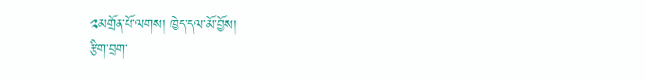༢མགྲོན་པོ་ལགས། ཁྱེད་དལ་མོ་བྱོས།
རྩིག་བྲག་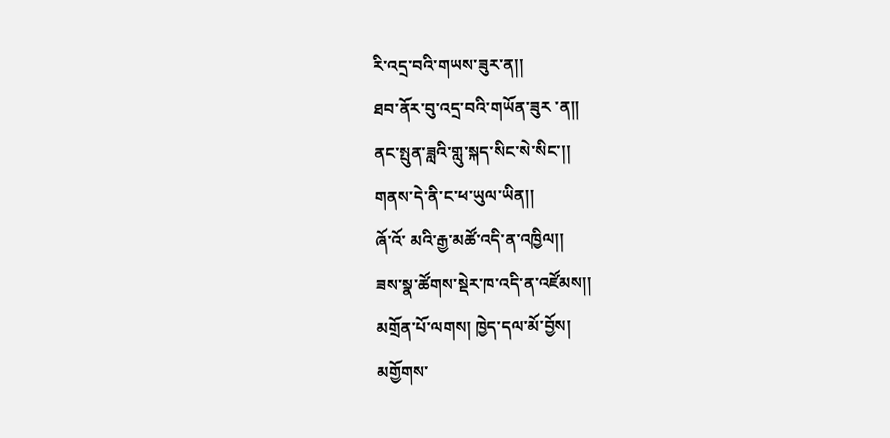རི་འདྲ་བའི་གཡས་ཟུར་ན།།
ཐབ་ནོར་བུ་འདྲ་བའི་གཡོན་ཟུར ་ན།།
ནང་སྤུན་ཟླའི་གླུ་སྐད་སིང་སེ་སིང་།།
གནས་དེ་ནི་ང་ཕ་ཡུལ་ཡིན།།
ཞོ་འོ་ མའི་རྒྱ་མཚོ་འདི་ན་འཁྱིལ།།
ཟས་སྣ་ཚོགས་སྡེར་ཁ་འདི་ན་འཛོམས།།
མགྲོན་པོ་ལགས། ཁྱེད་དལ་མོ་བྱོས།
མགྱོགས་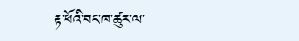རྟ་ཕོའི་བང་ཁ་ཚུར་ལ་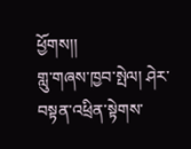ཕྱོགས།།
གླུ་གཞས་ཁྱབ་སྤེལ། ཤེར་བསྟན་འཕྲིན་སྟེགས་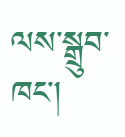ལས་སྒྲུབ་ཁང་།